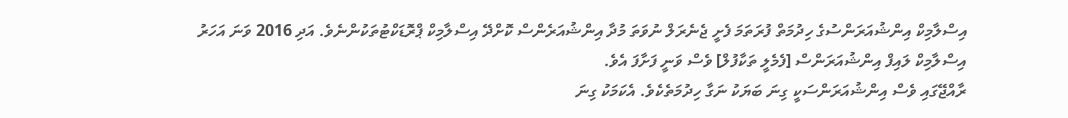އިސްލާމިކް އިންޝުއަރަންސުގެ ހިދުމަތް ފުރަތަމަ ފެށީ ޖެނެރަލް ނުވަތަ މުދާ އިންޝުއަރެންސް ކޮށްދޭ އިސްލާމިކް ޕްރޮޑަކްޓުތަކުންނެވެ. އަދި 2016 ވަނަ އަހަރު އިސްލާމިކް ލައިފް އިންޝުއަރަންސް [ފެމެލީ ތަކާފުލް] ވެސް ވަނީ ފަށާފަ އެވެ.
ރާއްޖޭގައި ވެސް އިންޝުއަރަންސަކީ ގިނަ ބަޔަކު ނަގާ ހިދުމަތެކެވެ. އެކަމަކު ގިނަ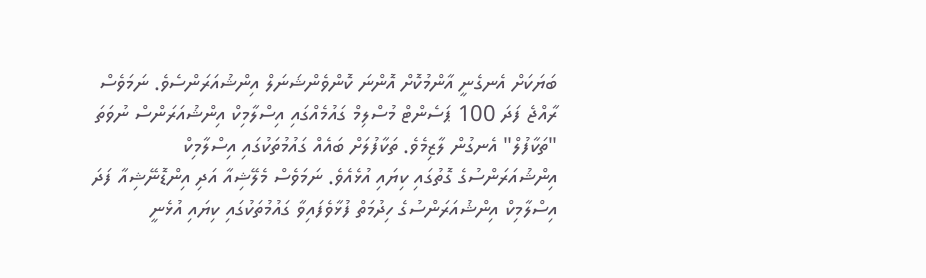ބަޔަކަށް އެނގެނީ އާންމުކޮށް އޮންނަ ކޮންވެންޝަނަލް އިންޝުއަރަންސެވެ. ނަމަވެސް ރާއްޖެ ފަދަ 100 ޕަސެންޓް މުސްލިމް ގައުމެއްގައި އިސްލާމިކް އިންޝުއަރަންސް ނުވަތަ "ތަކާފުލް" އެނގުން ލާޒިމެވެ. ތަކާފުލަށް ބައެއް ގައުމުތަކުގައި އިސްލާމިކް އިންޝުއަރަންސުގެ ގޮތުގައި ކިޔައި އުޅެއެވެ. ނަމަވެސް މެލޭޝިއާ އަދި އިންޑޮނޭޝިއާ ފަދަ އިސްލާމިކް އިންޝުއަރަންސުގެ ހިދުމަތް ފުޅާވެފައިވާ ގައުމުތަކުގައި ކިޔައި އުޅެނީ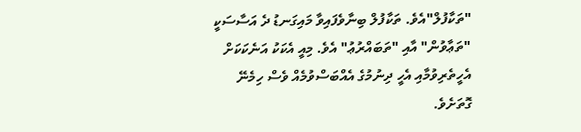"ތަކާފުލް"އެވެ. ތަކާފުލް ބިނާވެފައިވާ މައިގަނޑު ދެ އަސާސަކީ "ތަޢާވުން" އާއި "ތަބައްރުޢު" އެވެ. މިއީ އެކަކު އަނެކަކަށް އެހީތެރިވުމާއި އެހީ ދިނުމުގެ އެއްބަސްވުމެއް ވެސް ހިމެނޭ ގޮތަށެވެ.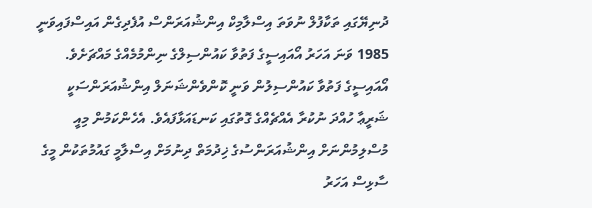ދުނިޔޭގައި ތަކާފުލް ނުވަތަ އިސްލާމިކް އިންޝުއަރަންސް އުފެދިގެން އައިސްފައިވަނީ 1985 ވަނަ އަހަރު އޯއައިސީގެ ފަތުވާ ކައުންސިލްގެ ނިންމުމެއްގެ މައްޗަށެވެ. އޯއައިސީގެ ފަތުވާ ކައުންސިލުން ވަނީ ކޮންވެންޝަނަލް އިންޝުއަރަންސަކީ ޝަރީޢާ ހުއްދަ ނުކުރާ އެއްޗެއްގެ ގޮތުގައި ކަނޑައަޅާފައެވެ. އެހެންކަމުން މިއީ މުސްލިމުންނަށް އިންޝުއަރަންސުގެ ޚިދުމަތް ދިނުމަށް އިސްލާމީ ގައުމުތަކުން މީގެ ސާޅިސް އަހަރު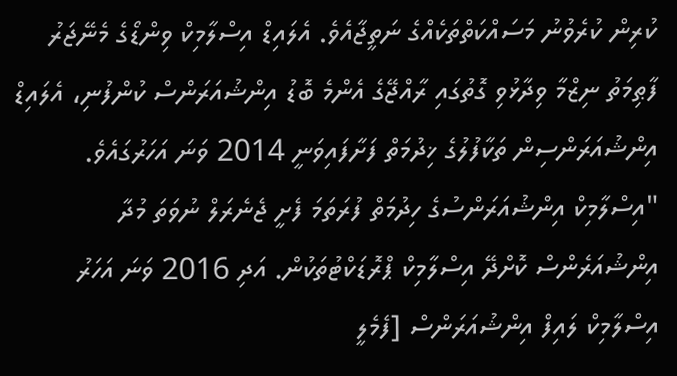ކުރިން ކުރެވުނު މަސައްކަތްތަކެއްގެ ނަތީޖާއެވެ. އެލައިޑް އިސްލާމިކް ވިންޑޯގެ މެނޭޖަރު ފާޠިމަތު ނިޒްމާ ވިދާޅުވި ގޮތުގައި ރާއްޖޭގެ އެންމެ ބޮޑު އިންޝުއަރަންސް ކުންފުނި، އެލައިޑް އިންޝުއަރަންސިން ތަކާފުލުގެ ޚިދުމަތް ފަށާފައިވަނީ 2014 ވަނަ އަހަރުގައެވެ. "އިސްލާމިކް އިންޝުއަރަންސުގެ ހިދުމަތް ފުރަތަމަ ފެށީ ޖެނެރަލް ނުވަތަ މުދާ އިންޝުއަރެންސް ކޮށްދޭ އިސްލާމިކް ޕްރޮޑަކްޓުތަކުން. އަދި 2016 ވަނަ އަހަރު އިސްލާމިކް ލައިފް އިންޝުއަރަންސް [ފެމެލީ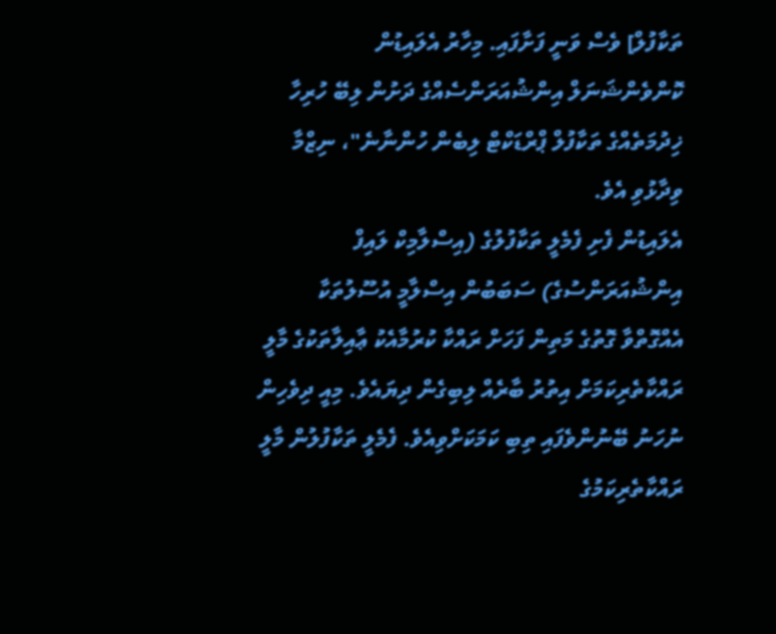ތަކާފުލް] ވެސް ވަނީ ފަށާފައި. މިހާރު އެލައިޑުން ކޮންވެންޝަނަލް އިންޝުއަރަންސެއްގެ ދަށުން ލިބޭ ހުރިހާ ޚިދުމަތެއްގެ ތަކާފުލް ޕްރްޑަކްޓް ލިބެން ހުންނާނެ"، ނިޒްމާ ވިދާޅުވި އެވެ.
އެލައިޑުން ފެށި ފެމެލީ ތަކާފުލުގެ (އިސްލާމިކް ލައިފް އިންޝުއަރަންސުގެ) ސަބަބުން އިސްލާމީ އުސޫލުތަކާ އެއްގޮތްވާ ގޮތުގެ މަތިން ފަހަށް ރައްކާ ކުރުމާއެކު ޢާއިލާތަކުގެ މާލީ ރައްކާތެރިކަމަށް އިތުރު ބާރެއް ލިބިގެން ދިޔައެވެ. މިއީ ދިވެހިން ނުހަނު ބޭނުންވެފައި ތިބި ކަމަކަށްވިއެވެ. ފެމެލީ ތަކާފުލުން މާލީ ރައްކާތެރިކަމުގެ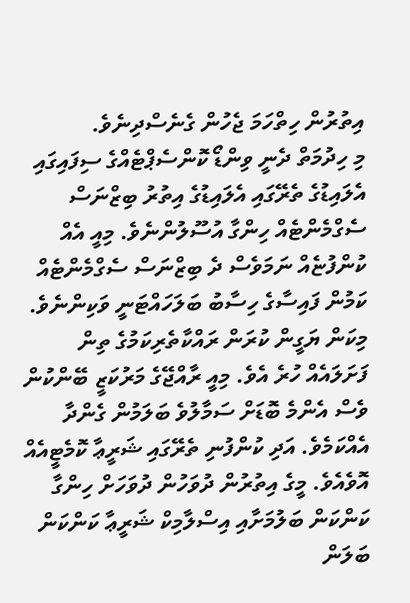އިތުރުން ހިތްހަމަ ޖެހުން ގެނެސްދިނެވެ.
މި ހިދުމަތް ދެނީ ވިންޑޯ ކޮންސެޕްޓެއްގެ ސިފައިގައި އެލައިޑުގެ ތެރޭގައި އެލައިޑުގެ އިތުރު ބިޒްނަސް ސެގްމެންޓެއް ހިންގާ އުސޫލުންނެވެ. މިއީ އެއް ކުންފުޏެއް ނަމަވެސް ދެ ބިޒްނަސް ސެގްމެންޓެއް ކަމުން ފައިސާގެ ހިސާބު ބަލަހައްޓަނީ ވަކިންނެވެ. މިކަން ޔަގީން ކުރަން ރައްކާތެރިކަމުގެ ތިން ފަށަލައެއް ހުރެ އެވެ. މިއީ ރާއްޖޭގެ މަރުކަޒީ ބޭންކުން ވެސް އެންމެ ބޮޑަށް ސަމާލުވެ ބަލަމުން ގެންދާ އެއްކަމެވެ. އަދި ކުންފުނި ތެރޭގައި ޝަރީޢާ ކޮމެޓީއެއް އޮވެއެވެ. މީގެ އިތުރުން ދުވަހުން ދުވަހަށް ހިންގާ ކަންކަން ބަލުމަށާއި އިސްލާމިކް ޝަރީޢާ ކަންކަން ބަލަން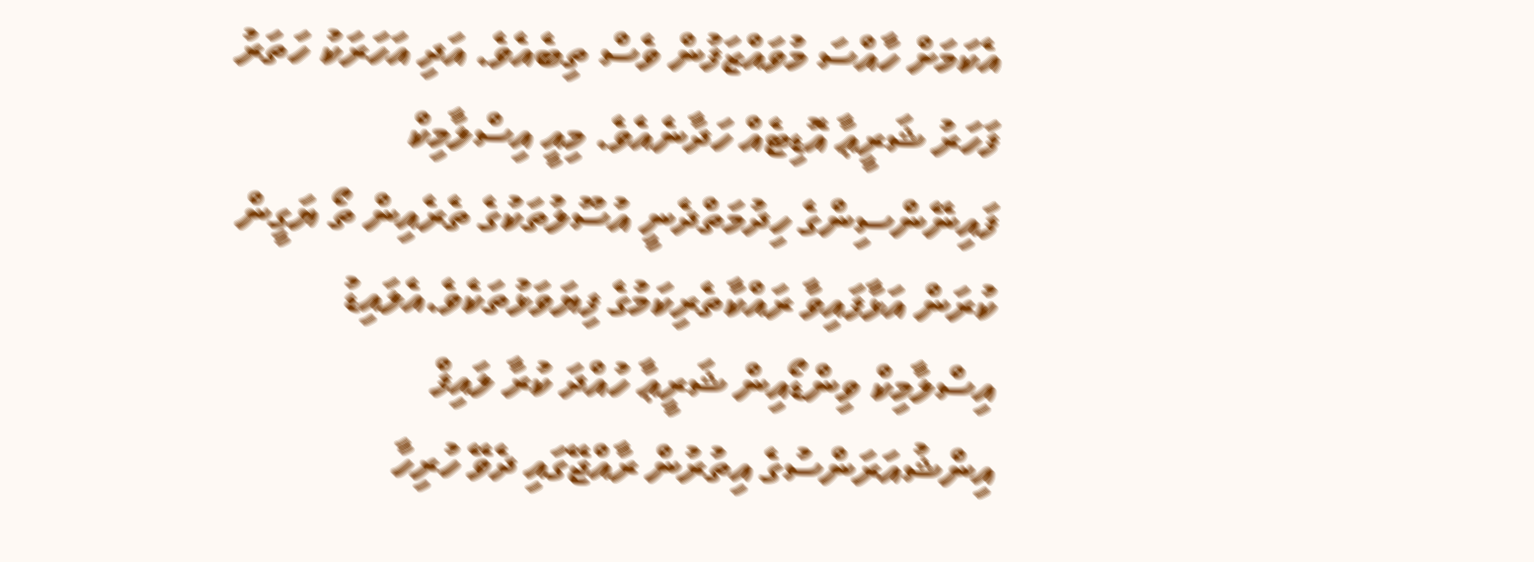އެކަމަށް ހާއްސަ މުވައްޒަފުން ވެސް ތިބެއެވެ. އަދި އަހަރަކު ހަތަރު ފަހަރު ޝަރީޢާ އޮޑިޓެއް ހަދާނެއެވެ. މިއީ އިސްލާމިކް ފައިނޭންސިންގެ ހިދުމަތްދެނީ އުސޫލުތަކުގެ ތެރެއިން ތޯ ޔަގީން ކުރަން އަޅާފައިވާ ރައްކާތެރިކަމުގެ ފިޔަވަޅުތަކެވެ.އެލައިޑު އިސްލާމިކް ވިންޑޯއިން ޝަރީޢާ ހުއްދަ ކުރާ ލައިފް އިންޝުއަރަންސުގެ އިތުރުން ރާއްޖޭގައި ދެވޭ ހުރިހާ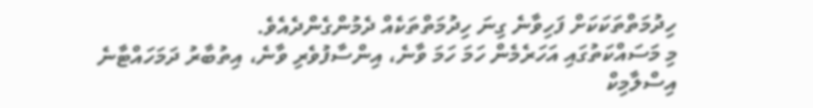ހިދުމަތްތަކަކަށް ފަހިވާނެ ގިނަ ހިދުމަތްތަކެއް ދެމުންގެންދެއެވެ.
މި މަސައްކަތުގައި އަހަރެމެން ހަމަ ހަމަ ވާނެ، އިންސާފުވެރި ވާނެ، އިތުބާރު ދަމަހައްޓާނެ
އިސްލާމިކް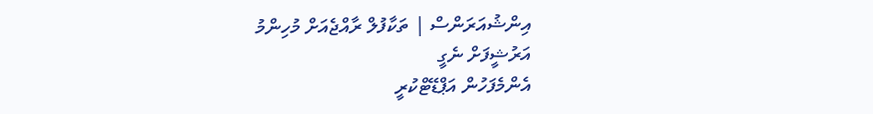އިންޝުއަރަންސް | ތަކާފުލް ރާއްޖެއަށް މުހިންމު
އަރުޝީފަށް ނެގީ
އެންމެފަހުން އަޕްޑޭޓްކުރީ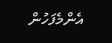އެންމެފަހުން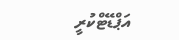އަޕްޑޭޓްކުރީ